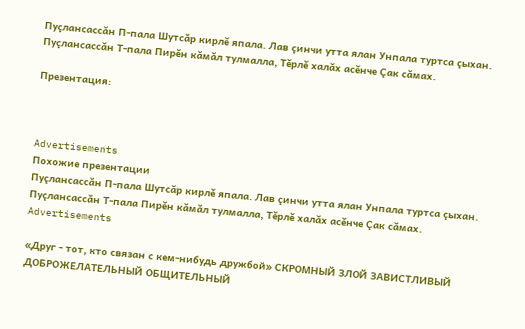Пуçлансассăн П-пала Шутсăр кирлĕ япала. Лав çинчи утта ялан Унпала туртса çыхан. Пуçлансассăн Т-пала Пирĕн кăмăл тулмалла, Тĕрлĕ халăх асĕнче Çак сăмах.

Презентация:



Advertisements
Похожие презентации
Пуçлансассăн П-пала Шутсăр кирлĕ япала. Лав çинчи утта ялан Унпала туртса çыхан. Пуçлансассăн Т-пала Пирĕн кăмăл тулмалла, Тĕрлĕ халăх асĕнче Çак сăмах.
Advertisements

«Друг - тот, кто связан с кем-нибудь дружбой» СКРОМНЫЙ ЗЛОЙ ЗАВИСТЛИВЫЙ ДОБРОЖЕЛАТЕЛЬНЫЙ ОБЩИТЕЛЬНЫЙ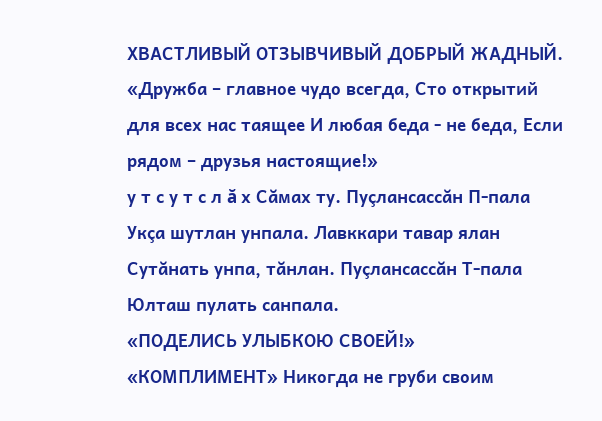ХВАСТЛИВЫЙ ОТЗЫВЧИВЫЙ ДОБРЫЙ ЖАДНЫЙ.
«Дружба – главное чудо всегда, Сто открытий для всех нас таящее И любая беда - не беда, Если рядом – друзья настоящие!»
у т с у т с л ă х Сăмах ту. Пуçлансассăн П-пала Укçа шутлан унпала. Лавккари тавар ялан Сутăнать унпа, тăнлан. Пуçлансассăн Т-пала Юлташ пулать санпала.
«ПОДЕЛИСЬ УЛЫБКОЮ СВОЕЙ!» «КОМПЛИМЕНТ» Никогда не груби своим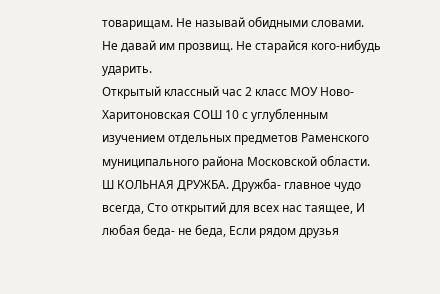товарищам. Не называй обидными словами. Не давай им прозвищ. Не старайся кого-нибудь ударить.
Открытый классный час 2 класс МОУ Ново-Харитоновская СОШ 10 с углубленным изучением отдельных предметов Раменского муниципального района Московской области.
Ш КОЛЬНАЯ ДРУЖБА. Дружба- главное чудо всегда, Сто открытий для всех нас таящее, И любая беда- не беда, Если рядом друзья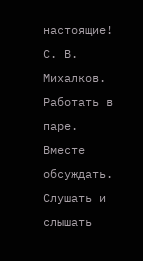настоящие! С. В. Михалков.
Работать в паре. Вместе обсуждать. Слушать и слышать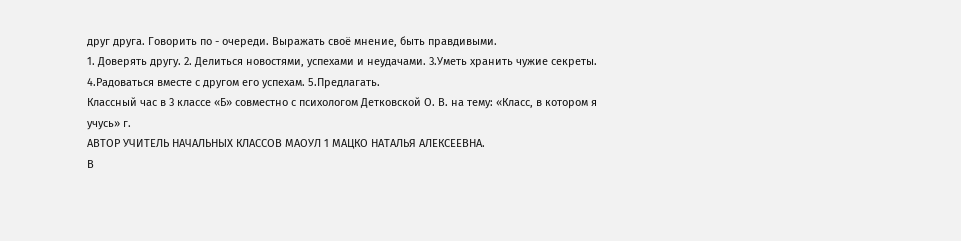друг друга. Говорить по - очереди. Выражать своё мнение, быть правдивыми.
1. Доверять другу. 2. Делиться новостями, успехами и неудачами. 3.Уметь хранить чужие секреты. 4.Радоваться вместе с другом его успехам. 5.Предлагать.
Классный час в 3 классе «Б» совместно с психологом Детковской О. В. на тему: «Класс, в котором я учусь» г.
АВТОР УЧИТЕЛЬ НАЧАЛЬНЫХ КЛАССОВ МАОУЛ 1 МАЦКО НАТАЛЬЯ АЛЕКСЕЕВНА.
В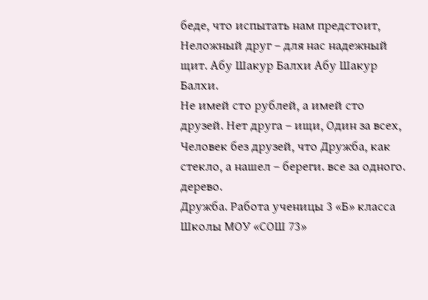беде, что испытать нам предстоит, Неложный друг – для нас надежный щит. Абу Шакур Балхи Абу Шакур Балхи.
Не имей сто рублей, а имей сто друзей. Нет друга – ищи, Один за всех, Человек без друзей, что Дружба, как стекло, а нашел – береги. все за одного. дерево.
Дружба. Работа ученицы 3 «Б» класса Школы МОУ «СОШ 73»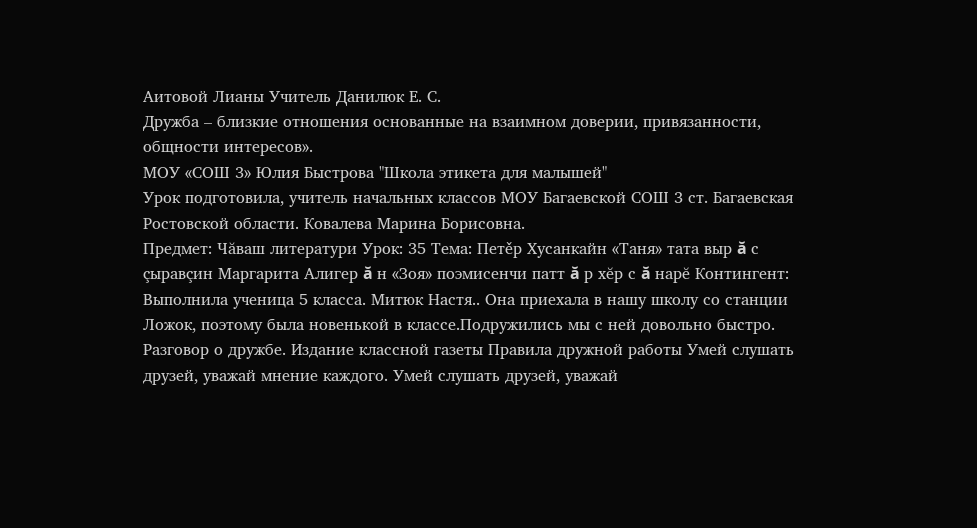Аитовой Лианы Учитель Данилюк Е. С.
Дружба – близкие отношения основанные на взаимном доверии, привязанности, общности интересов».
МОУ «СОШ 3» Юлия Быстрова "Школа этикета для малышей"
Урок подготовила, учитель начальных классов МОУ Багаевской СОШ 3 ст. Багаевская Ростовской области. Ковалева Марина Борисовна.
Предмет: Чăваш литератури Урок: 35 Тема: Петěр Хусанкайн «Таня» тата выр ă с çыравçин Маргарита Алигер ă н «Зоя» поэмисенчи патт ă р хĕр с ă нарĕ Контингент:
Выполнила ученица 5 класса. Митюк Настя.. Она приехала в нашу школу со станции Ложок, поэтому была новенькой в классе.Подружились мы с ней довольно быстро.
Разговор о дружбе. Издание классной газеты Правила дружной работы Умей слушать друзей, уважай мнение каждого. Умей слушать друзей, уважай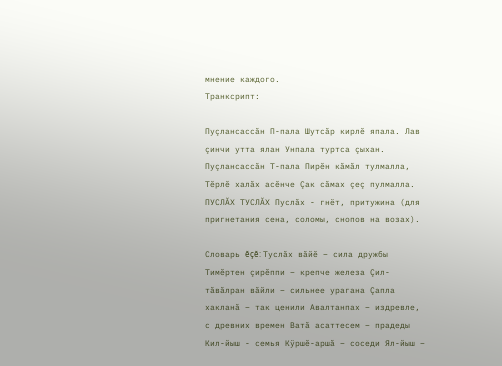мнение каждого.
Транксрипт:

Пуçлансассăн П-пала Шутсăр кирлĕ япала. Лав çинчи утта ялан Унпала туртса çыхан. Пуçлансассăн Т-пала Пирĕн кăмăл тулмалла, Тĕрлĕ халăх асĕнче Çак сăмах çеç пулмалла. ПУСЛĂХ ТУСЛĂХ Пуслăх - гнёт, притужина (для пригнетания сена, соломы, снопов на возах).

Словарь ĕçĕ: Туслăх вăйĕ – сила дружбы Тимĕртен çирĕппи – крепче железа Çил-тăвăлран вăйли – сильнее урагана Çапла хакланă – так ценили Авалтанпах – издревле, с древних времен Ватă асаттесем – прадеды Кил-йыш - семья Кÿршĕ-аршă – соседи Ял-йыш –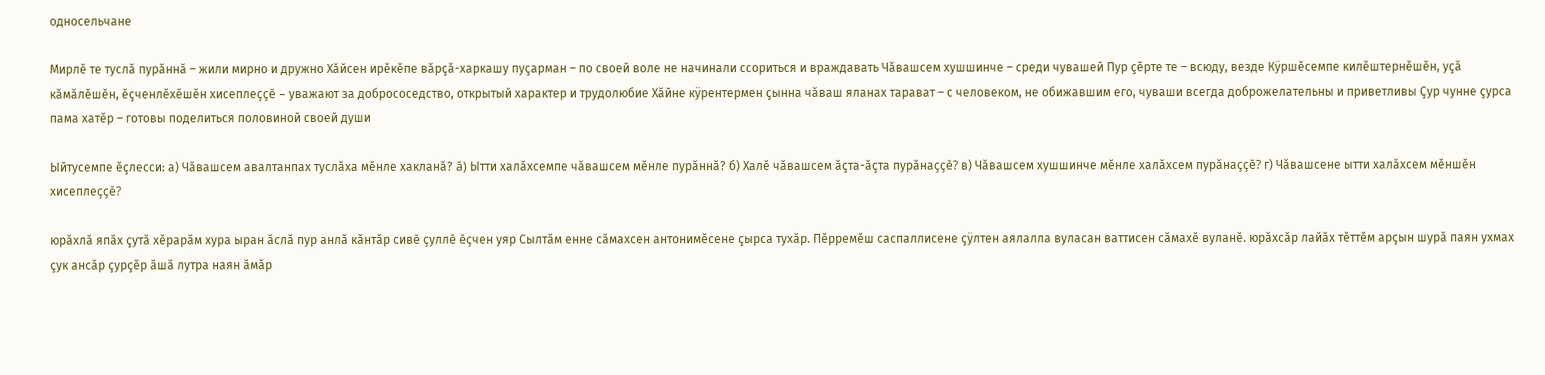односельчане

Мирлĕ те туслă пурăннă – жили мирно и дружно Хăйсен ирĕкĕпе вăрçă-харкашу пуçарман – по своей воле не начинали ссориться и враждавать Чăвашсем хушшинче – среди чувашей Пур çĕрте те – всюду, везде Кÿршĕсемпе килĕштернĕшĕн, уçă кăмăлĕшĕн, ĕçченлĕхĕшĕн хисеплеççĕ – уважают за добрососедство, открытый характер и трудолюбие Хăйне кÿрентермен çынна чăваш яланах тарават – с человеком, не обижавшим его, чуваши всегда доброжелательны и приветливы Çур чунне çурса пама хатĕр – готовы поделиться половиной своей души

Ыйтусемпе ĕçлесси: а) Чăвашсем авалтанпах туслăха мĕнле хакланă? ă) Ытти халăхсемпе чăвашсем мĕнле пурăннă? б) Халĕ чăвашсем ăçта-ăçта пурăнаççĕ? в) Чăвашсем хушшинче мĕнле халăхсем пурăнаççĕ? г) Чăвашсене ытти халăхсем мĕншĕн хисеплеççĕ?

юрăхлă япăх çутă хĕрарăм хура ыран ăслă пур анлă кăнтăр сивĕ çуллĕ ĕçчен уяр Сылтăм енне сăмахсен антонимĕсене çырса тухăр. Пĕрремĕш саспаллисене çÿлтен аялалла вуласан ваттисен сăмахĕ вуланĕ. юрăхсăр лайăх тĕттĕм арçын шурă паян ухмах çук ансăр çурçĕр ăшă лутра наян ăмăр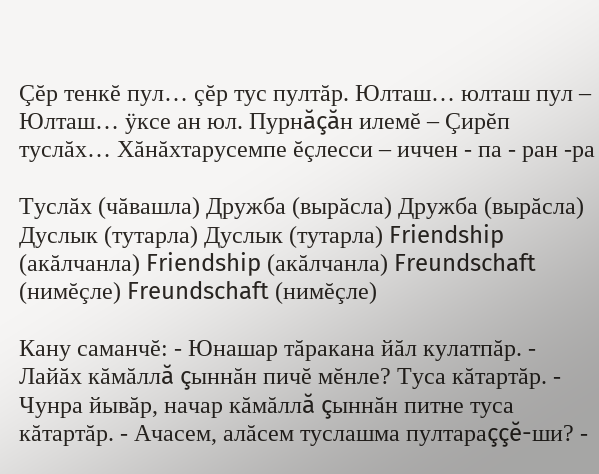Çĕр тенкĕ пул… çĕр тус пултăр. Юлташ… юлташ пул – Юлташ… ÿксе ан юл. Пурнăçăн илемĕ – Çирĕп туслăх… Хăнăхтарусемпе ĕçлесси – иччен - па - ран -ра

Туслăх (чăвашла) Дружба (вырăсла) Дружба (вырăсла) Дуслык (тутарла) Дуслык (тутарла) Friendship (акăлчанла) Friendship (акăлчанла) Freundschaft (нимĕçле) Freundschaft (нимĕçле)

Кану саманчĕ: - Юнашар тăракана йăл кулатпăр. - Лайăх кăмăллă çыннăн пичĕ мĕнле? Туса кăтартăр. - Чунра йывăр, начар кăмăллă çыннăн питне туса кăтартăр. - Ачасем, алăсем туслашма пултараççĕ-ши? -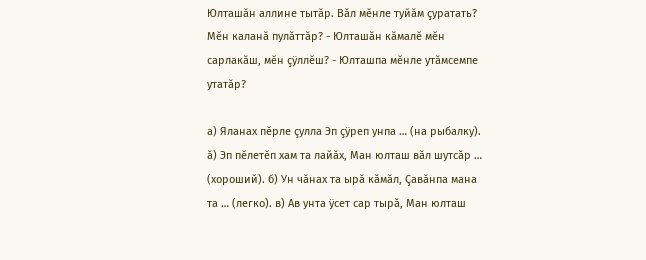Юлташăн аллине тытăр. Вăл мĕнле туйăм çуратать? Мĕн каланă пулăттăр? - Юлташăн кăмалĕ мĕн сарлакăш, мĕн çÿллĕш? - Юлташпа мĕнле утăмсемпе утатăр?

а) Яланах пĕрле çулла Эп çÿреп унпа … (на рыбалку). ă) Эп пĕлетĕп хам та лайăх, Ман юлташ вăл шутсăр … (хороший). б) Ун чăнах та ырă кăмăл, Çавăнпа мана та … (легко). в) Ав унта ÿсет сар тырă, Ман юлташ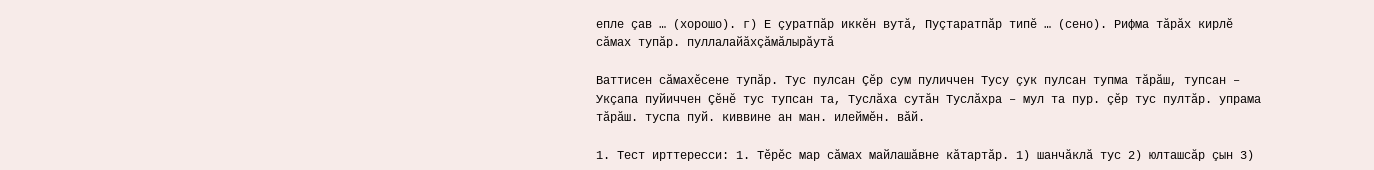епле çав … (хорошо). г) Е çуратпăр иккĕн вутă, Пуçтаратпăр типĕ … (сено). Рифма тăрăх кирлĕ сăмах тупăр. пуллалайăхçăмăлырăутă

Ваттисен сăмахĕсене тупăр. Тус пулсан Çĕр сум пуличчен Тусу çук пулсан тупма тăрăш, тупсан – Укçапа пуйиччен Çĕнĕ тус тупсан та, Туслăха сутăн Туслăхра – мул та пур. çĕр тус пултăр. упрама тăрăш. туспа пуй. киввине ан ман. илеймĕн. вăй.

1. Тест ирттересси: 1. Тĕрĕс мар сăмах майлашăвне кăтартăр. 1) шанчăклă тус 2) юлташсăр çын 3)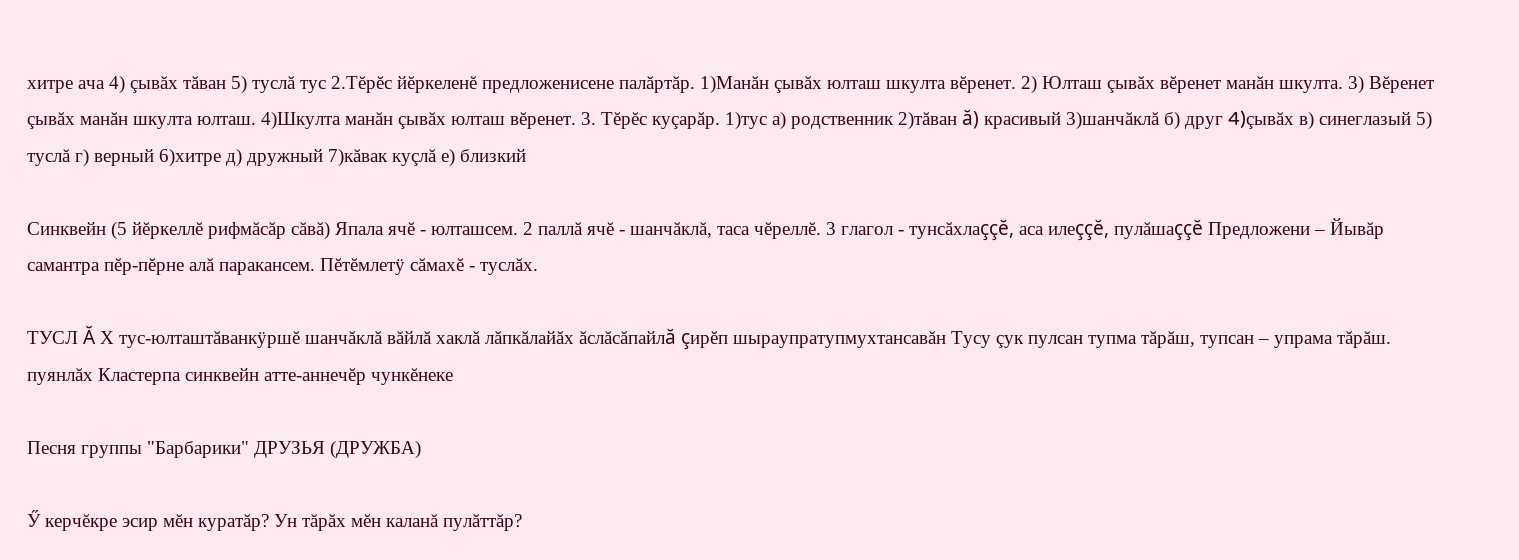хитре ача 4) çывăх тăван 5) туслă тус 2.Тĕрĕс йĕркеленĕ предложенисене палăртăр. 1)Манăн çывăх юлташ шкулта вĕренет. 2) Юлташ çывăх вĕренет манăн шкулта. 3) Вĕренет çывăх манăн шкулта юлташ. 4)Шкулта манăн çывăх юлташ вĕренет. 3. Тĕрĕс куçарăр. 1)тус а) родственник 2)тăван ă) красивый 3)шанчăклă б) друг 4)çывăх в) синеглазый 5) туслă г) верный 6)хитре д) дружный 7)кăвак куçлă е) близкий

Синквейн (5 йĕркеллĕ рифмăсăр сăвă) Япала ячĕ - юлташсем. 2 паллă ячĕ - шанчăклă, таса чĕреллĕ. 3 глагол - тунсăхлаççĕ, аса илеççĕ, пулăшаççĕ Предложени – Йывăр самантра пĕр-пĕрне алă паракансем. Пĕтĕмлетÿ сăмахĕ - туслăх.

ТУСЛ Ă Х тус-юлташтăванкÿршĕ шанчăклă вăйлă хаклă лăпкăлайăх ăслăсăпайлă çирĕп шыраупратупмухтансавăн Тусу çук пулсан тупма тăрăш, тупсан – упрама тăрăш. пуянлăх Кластерпа синквейн атте-аннечĕр чункĕнеке

Песня группы "Барбарики" ДРУЗЬЯ (ДРУЖБА)

Ӳ керчĕкре эсир мĕн куратăр? Ун тăрăх мĕн каланă пулăттăр?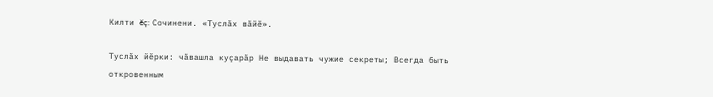Килти ĕç: Сочинени. «Туслăх вăйĕ».

Туслăх йĕрки: чăвашла куçарăр Не выдавать чужие секреты; Всегда быть откровенным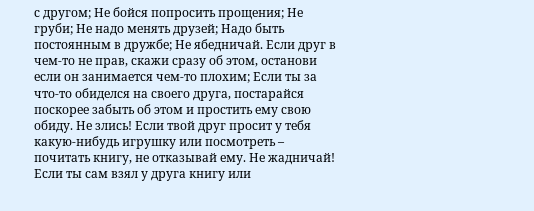с другом; Не бойся попросить прощения; Не груби; Не надо менять друзей; Надо быть постоянным в дружбе; Не ябедничай. Если друг в чем-то не прав, скажи сразу об этом, останови если он занимается чем-то плохим; Если ты за что-то обиделся на своего друга, постарайся поскорее забыть об этом и простить ему свою обиду. Не злись! Если твой друг просит у тебя какую-нибудь игрушку или посмотреть – почитать книгу, не отказывай ему. Не жадничай! Если ты сам взял у друга книгу или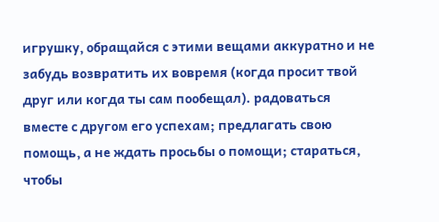игрушку, обращайся с этими вещами аккуратно и не забудь возвратить их вовремя (когда просит твой друг или когда ты сам пообещал). радоваться вместе с другом его успехам; предлагать свою помощь, а не ждать просьбы о помощи; стараться, чтобы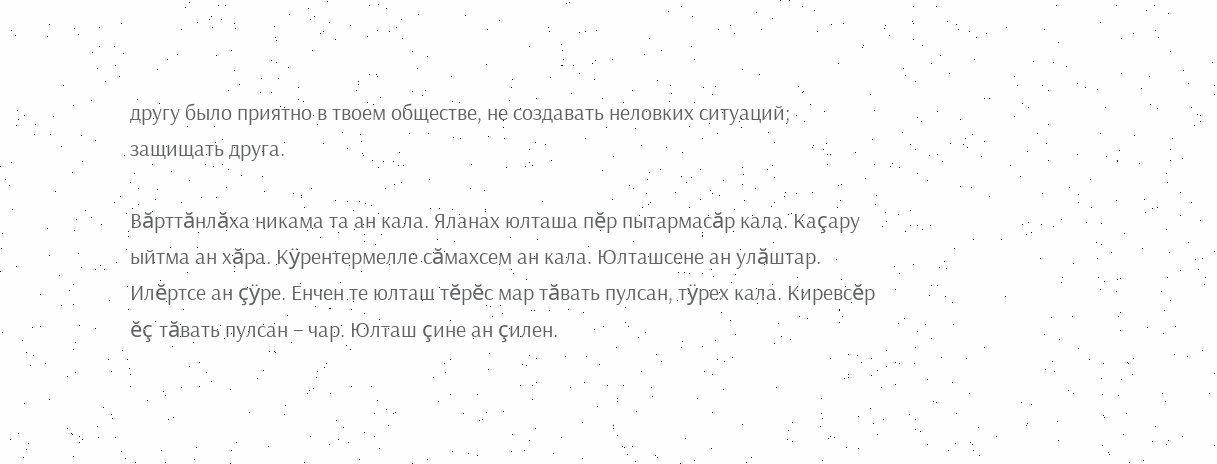другу было приятно в твоем обществе, не создавать неловких ситуаций; защищать друга.

Вăрттăнлăха никама та ан кала. Яланах юлташа пĕр пытармасăр кала. Каçару ыйтма ан хăра. Кÿрентермелле сăмахсем ан кала. Юлташсене ан улăштар. Илĕртсе ан çÿре. Енчен те юлташ тĕрĕс мар тăвать пулсан, тÿрех кала. Киревсĕр ĕç тăвать пулсан – чар. Юлташ çине ан çилен.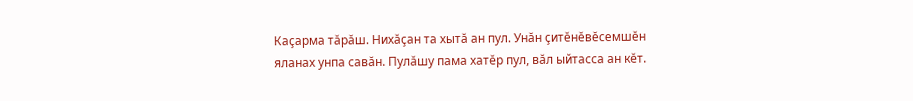Каçарма тăрăш. Нихăçан та хытă ан пул. Унăн çитĕнĕвĕсемшĕн яланах унпа савăн. Пулăшу пама хатĕр пул, вăл ыйтасса ан кĕт.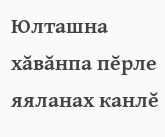Юлташна хăвăнпа пĕрле яяланах канлĕ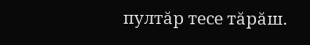пултăр тесе тăрăш.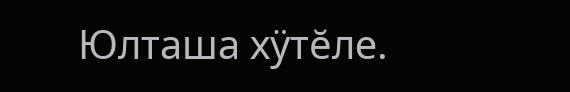Юлташа хÿтĕле.